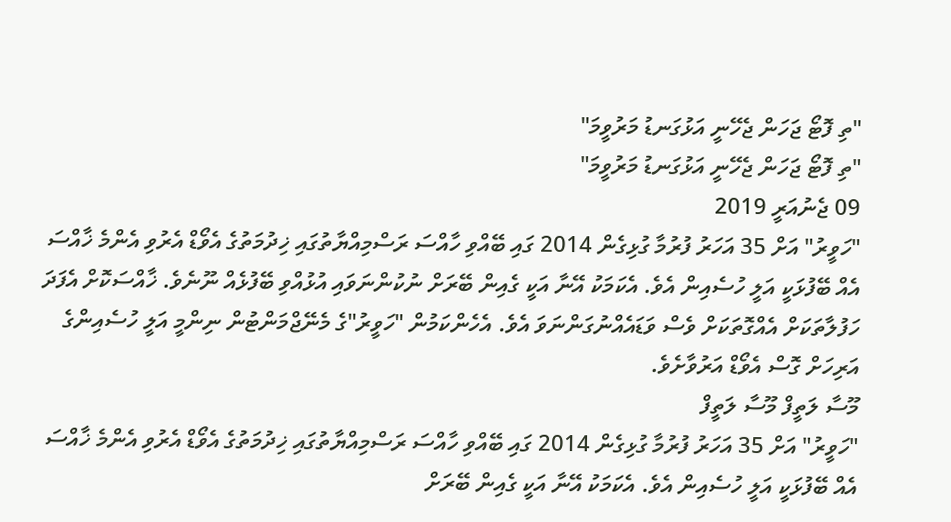"ތި ފޮޓޯ ޖަހަން ޖެހޭނީ އަޅުގަނޑު މަރުވީމަ"
"ތި ފޮޓޯ ޖަހަން ޖެހޭނީ އަޅުގަނޑު މަރުވީމަ"
09 ޖެނުއަރީ 2019
"ހަވީރު" އަށް 35 އަހަރު ފުރުމާ ގުޅިގެން 2014 ގައި ބޭއްވި ހާއްސަ ރަސްމިއްޔާތުގައި ޚިދުމަތުގެ އެވޯޑް އެރުވި އެންމެ ޚާއްސަ އެއް ބޭފުޅަކީ އަލީ ހުސެއިން އެވެ. އެކަމަކު އޭނާ އަކީ ގެއިން ބޭރަށް ނުކުންނަވައި އުޅުއްވި ބޭފުޅެއް ނޫނެވެ. ޚާއްސަކޮށް އެފަދަ ހަފުލާތަކަށް އެއްގޮތަކަށް ވެސް ވަޑައެއްނުގަންނަވަ އެވެ. އެހެންކަމުން "ހަވީރު"ގެ މެނޭޖްމަންޓުން ނިންމީ އަލީ ހުސެއިންގެ އަރިހަށް ގޮސް އެވޯޑް އަރުވާށެވެ.
މޫސާ ލަތީފް މޫސާ ލަތީފް
"ހަވީރު" އަށް 35 އަހަރު ފުރުމާ ގުޅިގެން 2014 ގައި ބޭއްވި ހާއްސަ ރަސްމިއްޔާތުގައި ޚިދުމަތުގެ އެވޯޑް އެރުވި އެންމެ ޚާއްސަ އެއް ބޭފުޅަކީ އަލީ ހުސެއިން އެވެ. އެކަމަކު އޭނާ އަކީ ގެއިން ބޭރަށް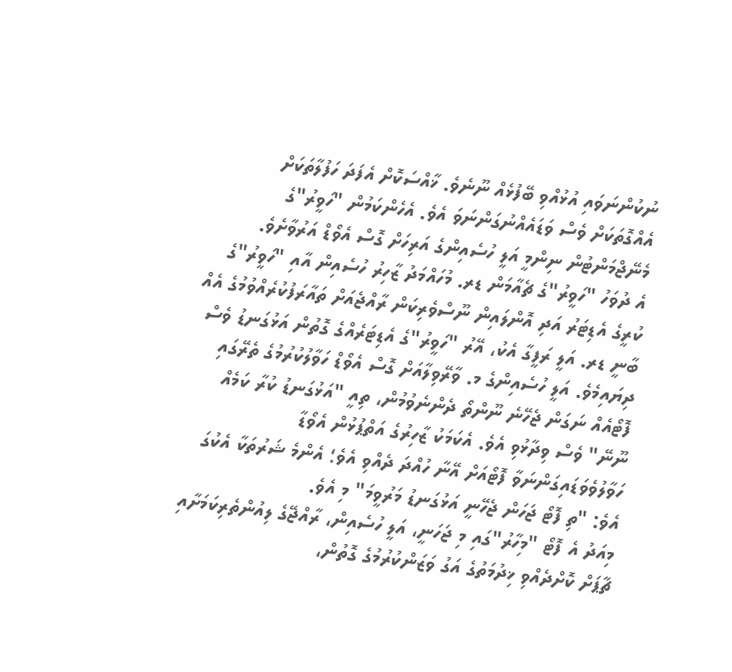ނުކުންނަވައި އުޅުއްވި ބޭފުޅެއް ނޫނެވެ. ޚާއްސަކޮށް އެފަދަ ހަފުލާތަކަށް އެއްގޮތަކަށް ވެސް ވަޑައެއްނުގަންނަވަ އެވެ. އެހެންކަމުން "ހަވީރު"ގެ މެނޭޖްމަންޓުން ނިންމީ އަލީ ހުސެއިންގެ އަރިހަށް ގޮސް އެވޯޑް އަރުވާށެވެ.
އެ ދުވަހު "ހަވީރު"ގެ ޗެއާމަން ޑރ. މުހައްމަދު ޒާހިރު ހުސެއިން އާއި "ހަވީރު"ގެ ކުރީގެ އެޑިޓަރު އަދި އޮންލައިން ނޫސްވެރިކަން ރާއްޖެއަށް ތައާރަފުކުރެއްވުމުގެ އެއް ބާނީ ޑރ. އަލީ ރަފީގާ އެކު، އޭރު "ހަވީރު"ގެ އެޑިޓަރެއްގެ ގޮތުން އަޅުގަނޑު ވެސް ދިޔައިމެވެ. އަލީ ހުސެއިންގެ މ. ވާރޭވިލާއަށް ގޮސް އެވޯޑް ހަވާލުކުރުމުގެ ތެރޭގައި ފޮޓޯއެއް ނަގަން ޖެހޭނެ ނޫންތޯ ދެންނެވުމުން، ތިއީ "އަޅުގަނޑު ކުރާ ކަމެއް ނޫނޭ" ވެސް ވިދާޅުވި އެވެ. އެކަމަކު ޒާހިރުގެ އަތްޕުޅުން އެވޯޑާ ހަވާލުވެވަޑައިގަންނަވާ ފޮޓޯއަށް އޭނާ ހުއްދަ ދެއްވި އެވެ؛ އެންމެ ޝަރުތަކާ އެކުގަ އެވެ: "ތި ފޮޓޯ ޖަހަން ޖެހޭނީ އަޅުގަނޑު މަރުވީމަ" މި އެވެ.
މިއަދު އެ ފޮޓޯ "މިހާރު"ގައި މި ޖަހަނީ، އަލީ ހުސެއިން، ރާއްޖޭގެ ލިއުންތެރިކަމަށާއި ޗާޕަށް ކޮށްދެއްވި ޚިދުމަތުގެ އަގު ވަޒަންކުރުމުގެ ގޮތުން،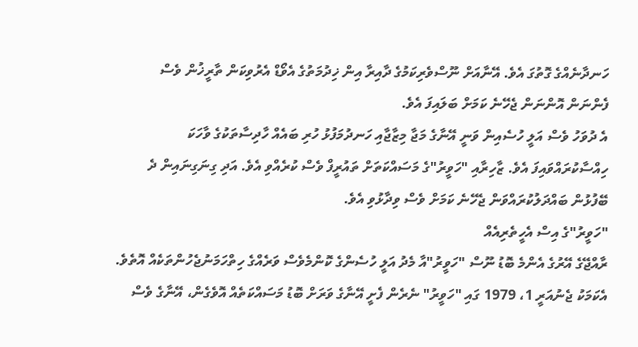ހަނދާނެއްގެ ގޮތުގަ އެވެ. އޭނާއަށް ނޫސްވެރިކަމުގެ ދާއިރާ އިން ޚިދުމަތުގެ އެވޯޑް އެރުވިކަން ތާރީޚުން ވެސް ފެންނަން އޮންނަން ޖެހޭނެ ކަމަށް ބަލައިފަ އެވެ.
އެ ދުވަހު ވެސް އަލީ ހުސެއިން ވަނީ އޭނާގެ މަޖާ މިޒާޖާއި ހަނދުމަފުޅު ހުރި ބައެއް ހާދިސާތަކުގެ ވާހަކަ ހިއްސާކުރައްވައިފަ އެވެ. ޒާހިރާއި "ހަވީރު"ގެ މަސައްކަތަށް ތައުރީފް ވެސް ކުރެއްވި އެވެ. އަދި ގިނަގިނައިން ދެ ބޭފުޅުން ބައްދަލުކުރައްވަން ޖެހޭނެ ކަމަށް ވެސް ވިދާޅުވި އެވެ.
"ހަވީރު"ގެ އިސް އެހީތެރިއެއް
ރާއްޖޭގެ އޭރުގެ އެންމެ ބޮޑު ނޫސް "ހަވީރު"އާ މެދު އަލީ ހުސެންގެ ކޮންމެވެސް ވަރެއްގެ ހިތްހަމަނުޖެހުންތަކެއް އޮތެވެ. އެކަމަކު ޖެނުއަރީ 1، 1979 ގައި "ހަވީރު" ނެރެން ފެށީ އޭނާގެ ވަރަށް ބޮޑު މަސައްކަތެއް އޮވެގެން، އޭނާގެ ވެސް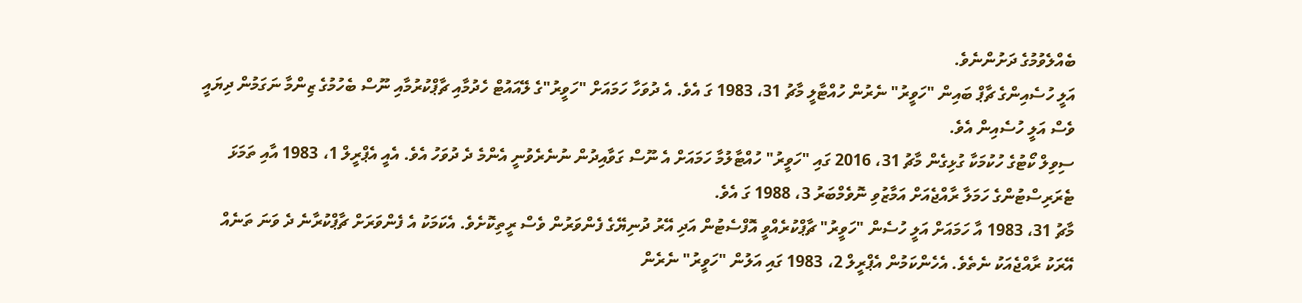ބެއްލެވުމުގެ ދަށުންނެވެ.
އަލީ ހުސެއިންގެ ޗާޕް ބައިން "ހަވީރު" ނެރުން ހުއްޓާލީ މާޗު 31، 1983 ގަ އެވެ. އެ ދުވަހާ ހަމައަށް "ހަވީރު"ގެ ލޭއައުޓް ހެދުމާއި ޗާޕްކުރުމާއި ނޫސް ބެހުމުގެ ޒިންމާ ނަގަމުން ދިޔައީ ވެސް އަލީ ހުސެއިން އެވެ.
ސިވިލް ކޯޓުގެ ހުކުމަކާ ގުޅިގެން މާޗު 31، 2016 ގައި "ހަވީރު" ހުއްޓާލުމާ ހަމައަށް އެ ނޫސް ގަވާއިދުން ނުނެރެވުނީ އެންމެ ދެ ދުވަހު އެވެ. އެއީ އެޕްރީލް 1، 1983 އާއި ތަމަޅަ ޓެރަރިސްޓުންގެ ހަމަލާ ރާއްޖެއަށް އަމާޒުވި ނޮވެމްބަރު 3، 1988 ގަ އެވެ.
މާޗު 31، 1983 އާ ހަމައަށް އަލީ ހުސެން "ހަވީރު" ޗާޕްކުރެއްވީ އޮފްސެޓުން އަދި އޭރު ދުނިޔޭގެ ފެންވަރުން ވެސް ރީތިކޮށެވެ. އެކަމަކު އެ ފެންވަރަށް ޗާޕްކުރާނެ ދެ ވަނަ ތަނެއް އޭރަކު ރާއްޖެއަކު ނެތެވެ. އެހެންކަމުން އެޕްރީލް 2، 1983 ގައި އަލުން "ހަވީރު" ނެރެން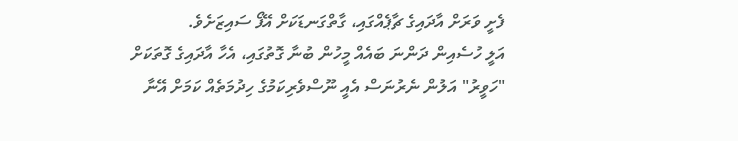ފެށީ ވަރަށް އާދައިގެ ޗާޕެއްގައި، ގާތްގަނޑަކަށް އޭފޯ ސައިޒަށެވެ.
އަލީ ހުސެއިން ދަންނަ ބައެއް މީހުން ބުނާ ގޮތުގައި، އެހާ އާދައިގެ ގޮތަކަށް "ހަވީރު" އަލުން ނެރުނަސް އެއީ ނޫސްވެރިކަމުގެ ހިދުމަތެއް ކަމަށް އޭނާ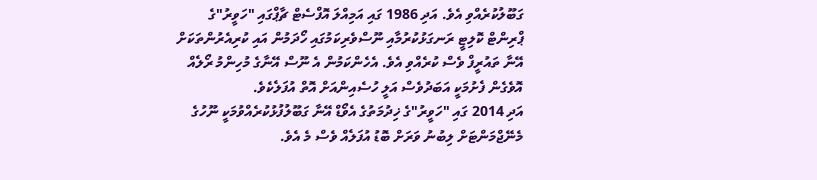ގަބޫލުކުރެއްވި އެވެ. އަދި 1986 ގައި އަމިއްލަ އޮފްސެޓް ޗާޕްގައި "ހަވީރު"ގެ ޕްރިންޓް ކޮލިޓީ ރަނގަޅުކުރުމާއި ނޫސްވެރިކަމުގައި ހޯދަމުން އައި ކުރިއެރުންތަކަށް އޭނާ ތައުރީފް ވެސް ކުރެއްވި އެވެ. އެހެންކަމުން އެ ނޫސް އޭނާގެ މުހިންމު ރޯލެއް އޮވެގެން ފެށުމަކީ އަބަދުވެސް އަލީ ހުސެއިންއަށް އޮތް އުފަލެކެވެ.
އަދި 2014 ގައި "ހަވީރު"ގެ ޚިދުމަތުގެ އެވޯޑް އޭނާ ގަބޫލުފުޅުކުރެއްވުމަކީ ނޫހުގެ މެނޭޖްމަންޓަށް ލިބުނު ވަރަށް ބޮޑު އުފަލެއް ވެސް މެ އެވެ.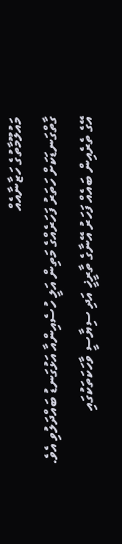މައުލޫމާތުގެ ހަޒާނާއެއް
ގާތްގަނޑަކަށް ހަތަރު ފަހަރެއްގެ މަތިން އަލީ ހުސެއިންއާ އަޅުގަނޑު ބައްދަލުވި އެވެ. އޭގެ ތެރެއިން ބައެއް ފަހަރު އޭނާގެ ތާރީޚީ އަދި ސިޔާސީ ވާހަކަތަކުގައި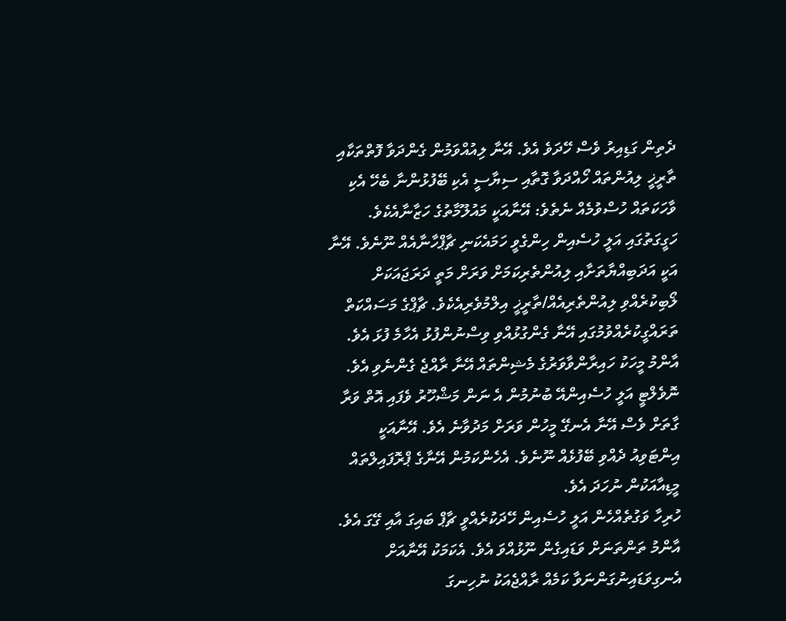ދެތިން ގަޑިއިރު ވެސް ހޭދަވެ އެވެ. އޭނާ ލިއުއްވަމުން ގެންދަވާ ފޮތްތަކާއި ތާރީޚީ ލިއުންތައް ހޯއްދަވާ ގޮތާއި ސިޔާސީ އެކި ބޭފުޅުންނާ ބެހޭ އެކި ވާހަކަތައް ހުސްވުމެއް ނެތެވެ: އޭނާއަކީ މައުލޫމާތުގެ ހަޒާނާއެކެވެ.
ހަގީގަތުގައި އަލީ ހުސެއިން ހިންގެވީ ހަމައެކަނި ޗާޕްހާނާއެއް ނޫނެވެ. އޭނާ އަކީ އަދަބިއްޔާތަށާއި ލިއުންތެރިކަމަށް ވަރަށް މަތީ ދަރަޖައަކަށް ލޯބިކުރެއްވި ލިއުންތެރިއެއް/ތާރީޚީ އިލްމުވެރިއެކެވެ. ޗާޕްގެ މަސައްކަތް ތަރައްގީކުރެއްވުމުގައި އޭނާ ގެންގުޅުއްވި ވިސްނުންފުޅު އެހާމެ ފުޅަ އެވެ. އާންމު މީހަކު ހައިރާންވާވަރުގެ މެޝިންތައް އޭނާ ރާއްޖެ ގެންނެވި އެވެ.
ނޮވެލްޓީ އަލީ ހުސެއިންއޭ ބުނުމުން އެ ނަން މަޝްހޫރު ވެފައި އޮތް ވަރާ ގާތަށް ވެސް އޭނާ އެނގޭ މީހުން ވަރަށް މަދުވާނެ އެވެ. އޭނާއަކީ އިންޓަވިއު ދެއްވި ބޭފުޅެއް ނޫނެވެ. އެހެންކަމުން އޭނާގެ ޕްރޮފައިލްތައް މީޑިއާއަކުން ނުހަދަ އެވެ.
ހުރިހާ ވަގުތެއްހެން އަލީ ހުސެއިން ހޭދަކުރެއްވީ ޗާޕް ބައިގަ އާއި ގޭގަ އެވެ. އާންމު ތަންތަނަށް ވަޑައިގެން ނޫޅުއްވަ އެވެ. އެކަމަކު އޭނާއަށް އެނގިވަޑައިނުގަންނަވާ ކަމެއް ރާއްޖެއަކު ނުހިނގަ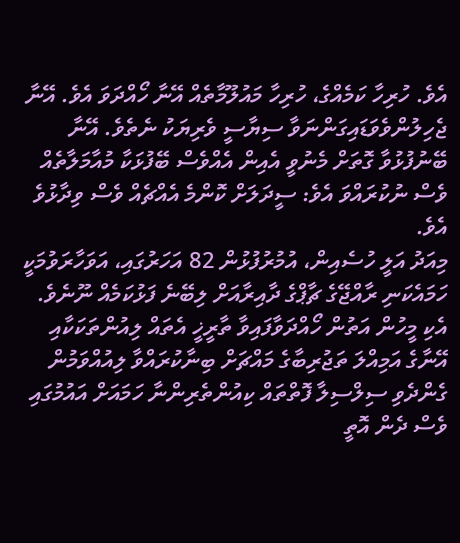އެވެ. ހުރިހާ ކަމެއްގެ، ހުރިހާ މައުލޫމާތެއް އޭނާ ހޯއްދަވަ އެވެ. އޭނާ ޖެހިލުންވެވަޑައިގަންނަވާ ސިޔާސީ ވެރިޔަކު ނެތެވެ. އޭނާ ބޭނުފުޅުވާ ގޮތަށް މެނުވީ އެއިން އެއްވެސް ބޭފުޅަކާ މުއާމަލާތެއް ވެސް ނުކުރައްވަ އެވެ: ސީދަލަށް ކޮންމެ އެއްޗެއް ވެސް ވިދާޅުވެ އެވެ.
މިއަދު އަލީ ހުސެއިން، އުމުރުފުޅުން 82 އަހަރުގައި، އަވަހާރަވުމަކީ ހަމައެކަނި ރާއްޖޭގެ ޗާޕްގެ ދާއިރާއަށް ލިބޭނެ ފަޅުކަމެއް ނޫނެވެ. އެކި މީހުން އަތުން ހޯއްދަވާފައިވާ ތާރީޚީ އެތައް ލިއުންތަކަކާއި އޭނާގެ އަމިއްލަ ތަޖުރިބާގެ މައްޗަށް ބިނާކުރައްވާ ލިއުއްވަމުން ގެންދެވި ސިލްސިލާ ފޮތްތައް ކިއުންތެރިންނާ ހަމައަށް އައުމުގައި ވެސް ދެން އޮތީ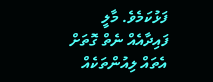ފަޅުކަމެވެ. މާލީ ފައިދާއެއް ނެތް ގޮތަށް އެތައް ލިއުންތަކެއް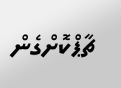ޗާޕްކޮށްގެން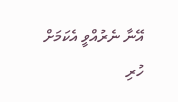އޭނާ ނެރުއްވީ އެކަމަށް ހުރި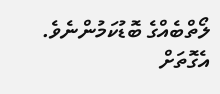ލޯތްބެއްގެ ބޮޑުކަމުންނެވެ.
އެގޮތަށް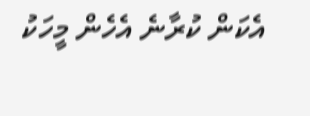އެކަން ކުރާނެ އެހެން މީހަކު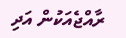ރާއްޖެއަކުން އަދި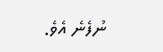ނުފެނެ އެވެ.